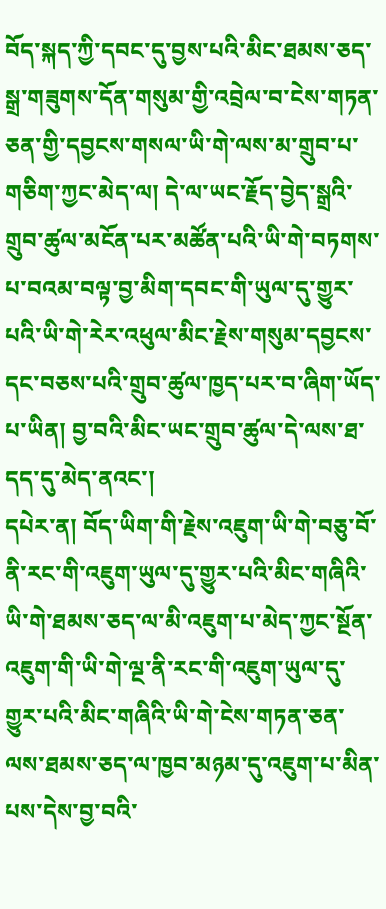བོད་སྐད་ཀྱི་དབང་དུ་བྱས་པའི་མིང་ཐམས་ཅད་སྒྲ་གཟུགས་དོན་གསུམ་གྱི་འབྲེལ་བ་ངེས་གཏན་ཅན་གྱི་དབྱངས་གསལ་ཡི་གེ་ལས་མ་གྲུབ་པ་གཅིག་ཀྱང་མེད་ལ། དེ་ལ་ཡང་རྗོད་བྱེད་སྒྲའི་གྲུབ་ཚུལ་མངོན་པར་མཚོན་པའི་ཡི་གེ་བཏགས་པ་བའམ་བལྟ་བྱ་མིག་དབང་གི་ཡུལ་དུ་གྱུར་པའི་ཡི་གེ་རེར་འཕུལ་མིང་རྗེས་གསུམ་དབྱངས་དང་བཅས་པའི་གྲུབ་ཚུལ་ཁྱད་པར་བ་ཞིག་ཡོད་པ་ཡིན། བྱ་བའི་མིང་ཡང་གྲུབ་ཚུལ་དེ་ལས་ཐ་དད་དུ་མེད་ནའང་།
དཔེར་ན། བོད་ཡིག་གི་རྗེས་འཇུག་ཡི་གེ་བཅུ་བོ་ནི་རང་གི་འཇུག་ཡུལ་དུ་གྱུར་པའི་མིང་གཞིའི་ཡི་གེ་ཐམས་ཅད་ལ་མི་འཇུག་པ་མེད་ཀྱང་སྔོན་འཇུག་གི་ཡི་གེ་ལྔ་ནི་རང་གི་འཇུག་ཡུལ་དུ་གྱུར་པའི་མིང་གཞིའི་ཡི་གེ་ངེས་གཏན་ཅན་ལས་ཐམས་ཅད་ལ་ཁྱབ་མཉམ་དུ་འཇུག་པ་མིན་པས་དེས་བྱ་བའི་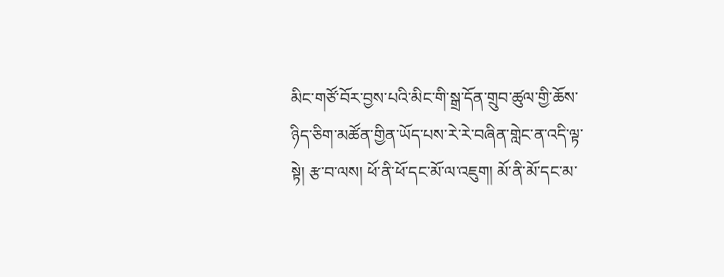མིང་གཙོ་བོར་བྱས་པའི་མིང་གི་སྒྲ་དོན་གྲུབ་ཚུལ་གྱི་ཆོས་ཉིད་ཅིག་མཚོན་གྱིན་ཡོད་པས་རེ་རེ་བཞིན་གླེང་ན་འདི་ལྟ་སྟེ། རྩ་བ་ལས། ཕོ་ནི་ཕོ་དང་མོ་ལ་འཇུག། མོ་ནི་མོ་དང་མ་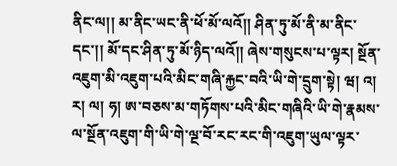ནིང་ལ།། མ་ནིང་ཡང་ནི་ཕོ་མོ་ལའོ།། ཤིན་ཏུ་མོ་ནི་མ་ནིང་དང་།། མོ་དང་ཤིན་ཏུ་མོ་ཉིད་ལའོ།། ཞེས་གསུངས་པ་ལྟར། སྔོན་འཇུག་མི་འཇུག་པའི་མིང་གཞི་རྐྱང་བའི་ཡི་གེ་དྲུག་སྟེ། ཝ། འ། ར། ལ། ཧ། ཨ་བཅས་མ་གཏོགས་པའི་མིང་གཞིའི་ཡི་གེ་རྣམས་ལ་སྔོན་འཇུག་གི་ཡི་གེ་ལྔ་བོ་རང་རང་གི་འཇུག་ཡུལ་ལྟར་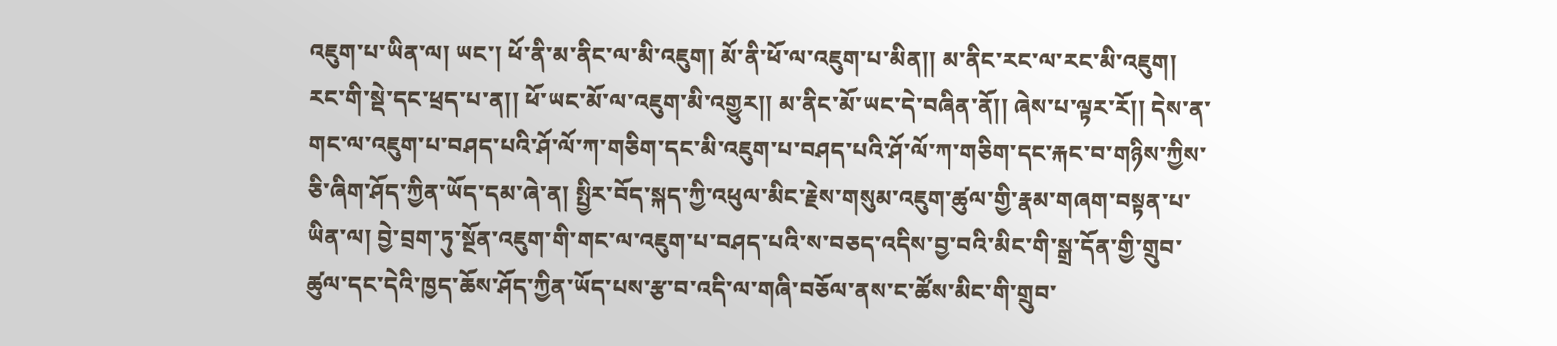འཇུག་པ་ཡིན་ལ། ཡང་། ཕོ་ནི་མ་ནིང་ལ་མི་འཇུག། མོ་ནི་ཕོ་ལ་འཇུག་པ་མིན།། མ་ནིང་རང་ལ་རང་མི་འཇུག། རང་གི་སྡེ་དང་ཕྲད་པ་ན།། ཕོ་ཡང་མོ་ལ་འཇུག་མི་འགྱུར།། མ་ནིང་མོ་ཡང་དེ་བཞིན་ནོ།། ཞེས་པ་ལྟར་རོ།། དེས་ན་གང་ལ་འཇུག་པ་བཤད་པའི་ཤོ་ལོ་ཀ་གཅིག་དང་མི་འཇུག་པ་བཤད་པའི་ཤོ་ལོ་ཀ་གཅིག་དང་རྐང་བ་གཉིས་ཀྱིས་ཅི་ཞིག་ཤོད་ཀྱིན་ཡོད་དམ་ཞེ་ན། སྤྱིར་བོད་སྐད་ཀྱི་འཕུལ་མིང་རྗེས་གསུམ་འཇུག་ཚུལ་གྱི་རྣམ་གཞག་བསྟན་པ་ཡིན་ལ། བྱེ་བྲག་ཏུ་སྔོན་འཇུག་གི་གང་ལ་འཇུག་པ་བཤད་པའི་ས་བཅད་འདིས་བྱ་བའི་མིང་གི་སྒྲ་དོན་གྱི་གྲུབ་ཚུལ་དང་དེའི་ཁྱད་ཆོས་ཤོད་ཀྱིན་ཡོད་པས་རྩ་བ་འདི་ལ་གཞི་བཅོལ་ནས་ང་ཚོས་མིང་གི་གྲུབ་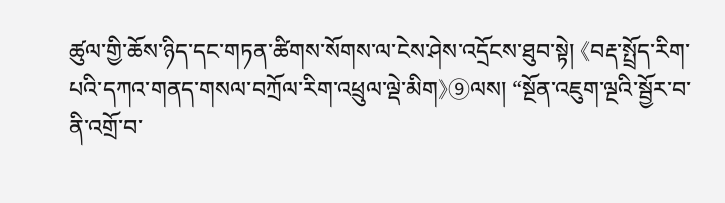ཚུལ་གྱི་ཆོས་ཉིད་དང་གཏན་ཚིགས་སོགས་ལ་ངེས་ཤེས་འདྲོངས་ཐུབ་སྟེ། 《བརྡ་སྤྲོད་རིག་པའི་དཀའ་གནད་གསལ་བཀྲོལ་རིག་འཕྲུལ་ལྡེ་མིག》⑨ལས། “སྔོན་འཇུག་ལྔའི་སྦྱོར་བ་ནི་འགྲོ་བ་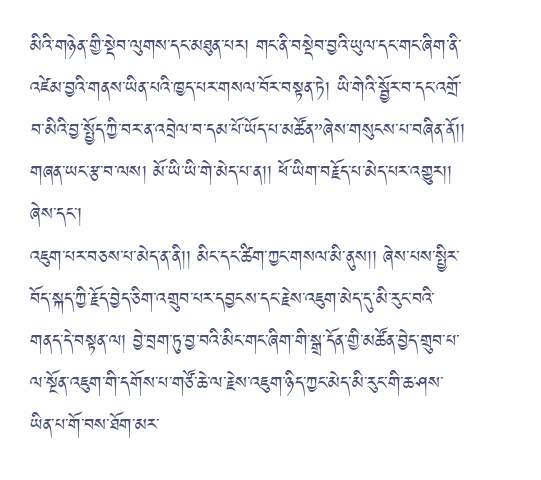མིའི་གཉེན་གྱི་སྡེབ་ལུགས་དང་མཐུན་པར། གང་ནི་བསྡེབ་བྱའི་ཡུལ་དང་གང་ཞིག་ནི་འཛེམ་བྱའི་གནས་ཡིན་པའི་ཁྱད་པར་གསལ་བོར་བསྟན་ཏེ། ཡི་གེའི་སྦྱོར་བ་དང་འགྲོ་བ་མིའི་བྱ་སྤྱོད་ཀྱི་བར་ན་འབྲེལ་བ་དམ་པོ་ཡོད་པ་མཚོན”ཞེས་གསུངས་པ་བཞིན་ནོ།། གཞན་ཡང་རྩ་བ་ལས། མོ་ཡི་ཡི་གེ་མེད་པ་ན།། ཕོ་ཡིག་བརྗོད་པ་མེད་པར་འགྱུར།། ཞེས་དང་།
འཇུག་པར་བཅས་པ་མེད་ན་ནི།། མིང་དང་ཚིག་ཀྱང་གསལ་མི་ནུས།། ཞེས་པས་སྤྱིར་བོད་སྐད་ཀྱི་རྗོད་བྱེད་ཅིག་འགྲུབ་པར་དབྱངས་དང་རྗེས་འཇུག་མེད་དུ་མི་རུང་བའི་གནད་དེ་བསྟན་ལ། བྱེ་བྲག་ཏུ་བྱ་བའི་མིང་གང་ཞིག་གི་སྒྲ་དོན་གྱི་མཚོན་བྱེད་གྲུབ་པ་ལ་སྔོན་འཇུག་གི་དགོས་པ་གཙོ་ཆེ་ལ་རྗེས་འཇུག་ཉིད་ཀྱང་མེད་མི་རུང་གི་ཆ་ཤས་ཡིན་པ་གོ་བས་ཐོག་མར་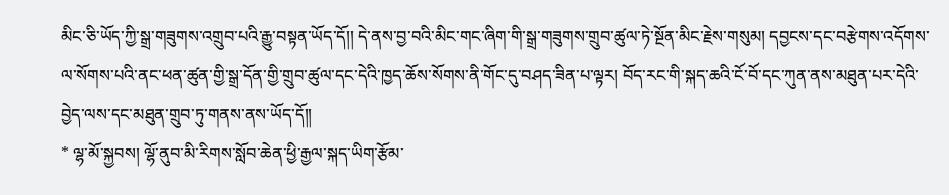མིང་ཅི་ཡོད་ཀྱི་སྒྲ་གཟུགས་འགྲུབ་པའི་རྒྱུ་བསྟན་ཡོད་དོ།། དེ་ནས་བྱ་བའི་མིང་གང་ཞིག་གི་སྒྲ་གཟུགས་གྲུབ་ཚུལ་ཏེ་སྔོན་མིང་རྗེས་གསུམ། དབྱངས་དང་བརྩེགས་འདོགས་ལ་སོགས་པའི་ནང་ཕན་ཚུན་གྱི་སྒྲ་དོན་གྱི་གྲུབ་ཚུལ་དང་དེའི་ཁྱད་ཆོས་སོགས་ནི་གོང་དུ་བཤད་ཟིན་པ་ལྟར། བོད་རང་གི་སྐད་ཆའི་ངོ་བོ་དང་ཀུན་ནས་མཐུན་པར་དེའི་བྱེད་ལས་དང་མཐུན་གྲུབ་ཏུ་གནས་ནས་ཡོད་དོ།།
* ལྷ་མོ་སྐྱབས། ལྷོ་ནུབ་མི་རིགས་སློབ་ཆེན་ཕྱི་རྒྱལ་སྐད་ཡིག་རྩོམ་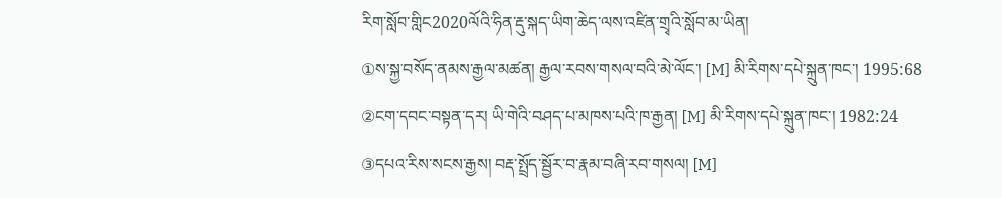རིག་སློབ་གླིང2020ལོའི་ཧིན་རྡུ་སྐད་ཡིག་ཆེད་ལས་འཛིན་གྲྭའི་སློབ་མ་ཡིན།
①ས་སྐྱ་བསོད་ནམས་རྒྱལ་མཚན། རྒྱལ་རབས་གསལ་བའི་མེ་ལོང་། [M] མི་རིགས་དཔེ་སྐྲུན་ཁང་། 1995:68
②ངག་དབང་བསྟན་དར། ཡི་གེའི་བཤད་པ་མཁས་པའི་ཁ་རྒྱན། [M] མི་རིགས་དཔེ་སྐྲུན་ཁང་། 1982:24
③དཔའ་རིས་སངས་རྒྱས། བརྡ་སྤྲོད་སྦྱོར་བ་རྣམ་བཞི་རབ་གསལ། [M]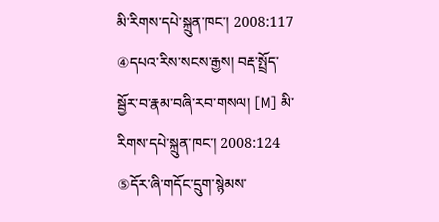མི་རིགས་དཔེ་སྐྲུན་ཁང་། 2008:117
④དཔའ་རིས་སངས་རྒྱས། བརྡ་སྤྲོད་སྦྱོར་བ་རྣམ་བཞི་རབ་གསལ། [M] མི་རིགས་དཔེ་སྐྲུན་ཁང་། 2008:124
⑤དོར་ཞི་གདོང་དྲུག་སྙེམས་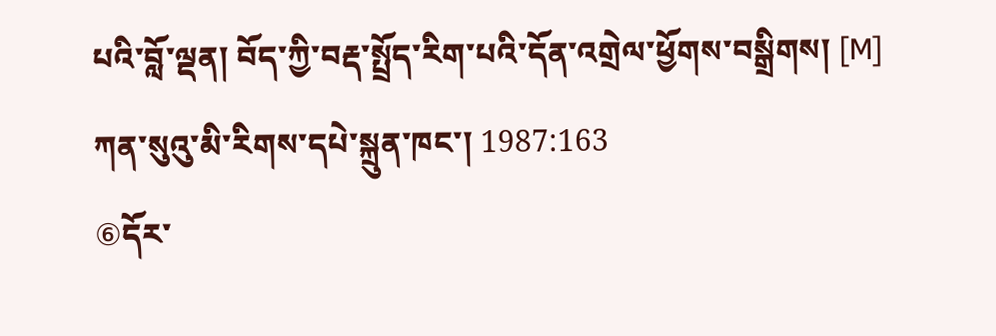པའི་བློ་ལྡན། བོད་ཀྱི་བརྡ་སྤྲོད་རིག་པའི་དོན་འགྲེལ་ཕྱོགས་བསྒྲིགས། [M] ཀན་སུའུ་མི་རིགས་དཔེ་སྐྲུན་ཁང་། 1987:163
⑥དོར་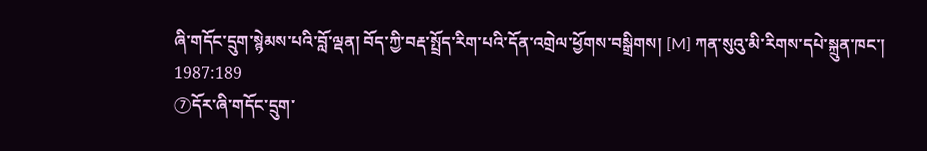ཞི་གདོང་དྲུག་སྙེམས་པའི་བློ་ལྡན། བོད་ཀྱི་བརྡ་སྤྲོད་རིག་པའི་དོན་འགྲེལ་ཕྱོགས་བསྒྲིགས། [M] ཀན་སུའུ་མི་རིགས་དཔེ་སྐྲུན་ཁང་། 1987:189
⑦དོར་ཞི་གདོང་དྲུག་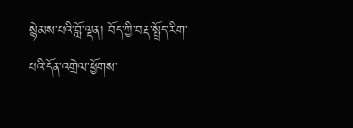སྙེམས་པའི་བློ་ལྡན། བོད་ཀྱི་བརྡ་སྤྲོད་རིག་པའི་དོན་འགྲེལ་ཕྱོགས་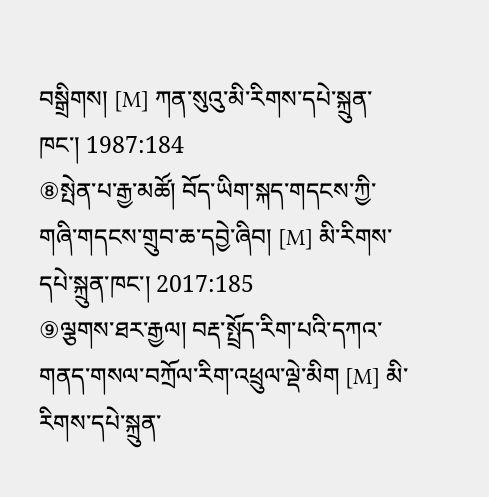བསྒྲིགས། [M] ཀན་སུའུ་མི་རིགས་དཔེ་སྐྲུན་ཁང་། 1987:184
⑧སྤེན་པ་རྒྱ་མཚོ། བོད་ཡིག་སྐད་གདངས་ཀྱི་གཞི་གདངས་གྲུབ་ཆ་དབྱེ་ཞིབ། [M] མི་རིགས་དཔེ་སྐྲུན་ཁང་། 2017:185
⑨ལྕགས་ཐར་རྒྱལ། བརྡ་སྤྲོད་རིག་པའི་དཀའ་གནད་གསལ་བཀྲོལ་རིག་འཕྲུལ་ལྡེ་མིག [M] མི་རིགས་དཔེ་སྐྲུན་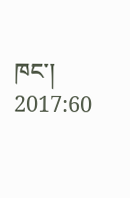ཁང་། 2017:60